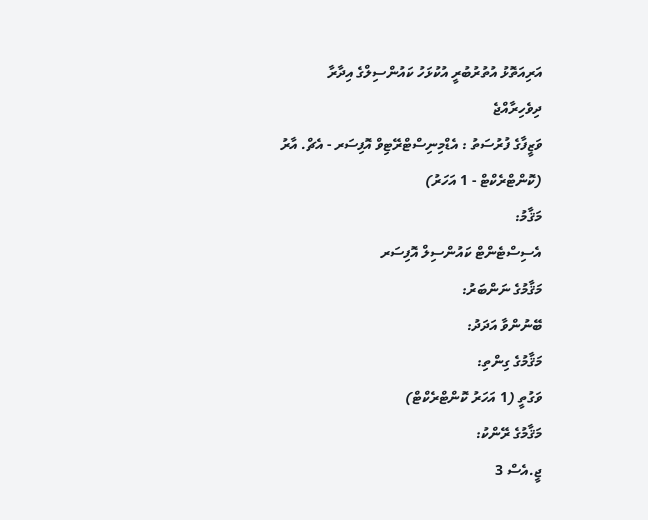އަރިއަތޮޅު އުތުރުބުރީ އުކުޅަހު ކައުންސިލްގެ އިދާރާ
ދިވެހިރާއްޖެ
ވަޒީފާގެ ފުރުސަތު : އެޑްމިނިސްޓްރޭޓިވް އޮފިސަރ - އެޗް. އާރު (ކޮންޓްރެކްޓް - 1 އަހަރު)
މަޤާމު:
އެސިސްޓެންޓް ކައުންސިލް އޮފިސަރ
މަޤާމުގެ ނަންބަރު:
ބޭނުންވާ އަދަދު:
މަޤާމުގެ ގިންތި:
ވަގުތީ (1 އަހަރު ކޮންޓްރެކްޓް)
މަޤާމުގެ ރޭންކު:
ޖީ.އެސް 3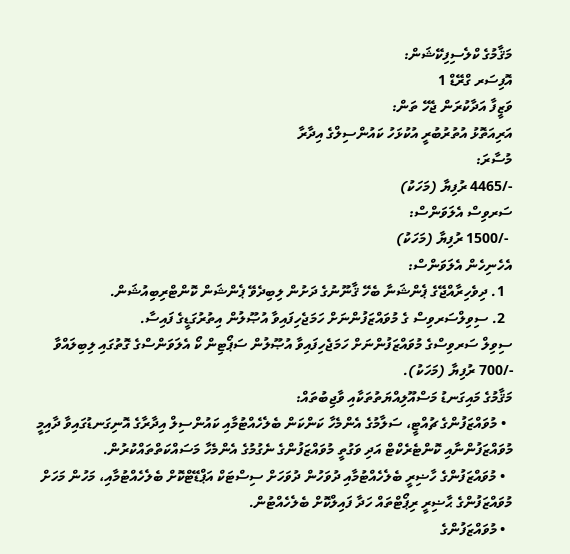މަޤާމުގެ ކްލެސިފިކޭޝަން:
އޮފިސަރ ގްރޭޑް 1
ވަޒީފާ އަދާކުރަން ޖެހޭ ތަން:
އަރިއަތޮޅު އުތުރުބުރީ އުކުޅަހު ކައުންސިލްގެ އިދާރާ
މުސާރަ:
-/4465 ރުފިޔާ (މަހަކު)
ސަރވިސް އެލަވަންސް:
 -/1500 ރުފިޔާ (މަހަކު)
އެހެނިހެން އެލަވަންސް:
  1. ދިވެހިރާއްޖޭގެ ޕެންޝަނާ ބެހޭ ޤާނޫނުގެ ދަށުން ލިބިދެވޭ ޕެންޝަން ކޮންޓްރިބިއުޝަން.
  2. ސިވިލްސަރވިސް ގެ މުވައްޒަފުންނަށް ހަމަޖެހިފައިވާ އުޞޫލުން އިތުރުގަޑީގެ ފައިސާ.
ސިވިލް ސަރވިސްގެ މުވައްޒަފުންނަށް ހަމަޖެހިފައިވާ އުޞޫލުން ސަޕޯޓިން ކޯ އެލަވަންސްގެ ގޮތުގައި ލިބިލައްވާ -/700 ރުފިޔާ (މަހަކު).
މަޤާމުގެ މައިގަނޑު މަސްއޫލިއްޔަތުތަކާއި ވާޖިބުތައް:
  • މުވައްޒަފުންގެ ޗުއްޓީ، ސަލާމުގެ އެންމެހާ ކަންކަން ބެލެހެއްޓުމާއި ކައުންސިލް އިދާރާގެ އޮނިގަނޑުގައިވާ ދާއިމީ މުވައްޒަފުންނާއި ކޮންޓެރެކްޓް އަދި ވަގުތީ މުވައްޒަފުންގެ ނެގުމުގެ އެންމެހާ މަސައްކަތްތައްކުރުން.
  • މުވައްޒަފުންގެ ހާޟިރީ ބެލެހެއްޓުމާއި ދުވަހުން ދުވަހަށް ސިސްޓަކް އަޕްޑޭޓްކޮށް ބެލެހެއްޓުމާއި، މަހުން މަހަށް މުވައްޒަފުންގެ ޙާޟިރީ ރިޕޯޓްތައް ހަދާ ފައިލްކޮށް ބެލެހެއްޓުން.
  • މުވައްޒަފުންގެ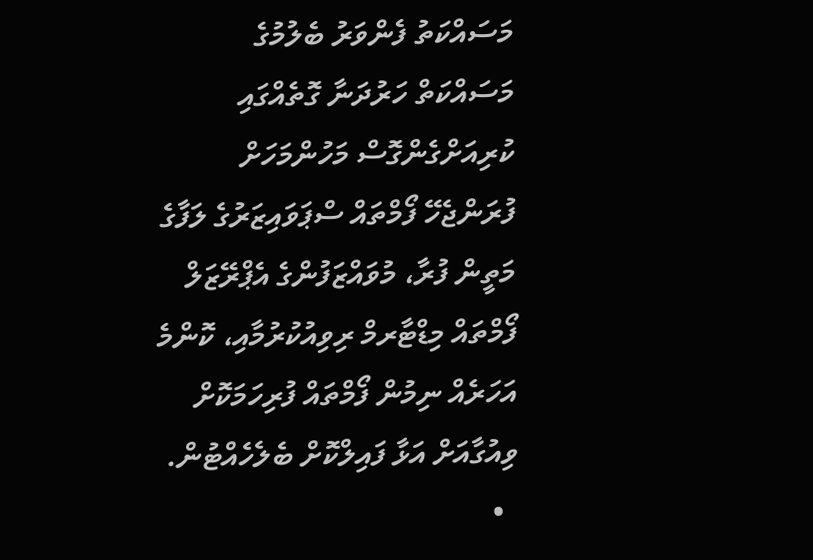މަސައްކަތު ފެންވަރު ބެލުމުގެ މަސައްކަތް ހަރުދަނާ ގޮތެއްގައި ކުރިއަށްގެންގޮސް މަހުންމަހަށް ފުރަންޖެހޭ ފޯމްތައް ސްޕަވައިޒަރުގެ ލަފާގެ މަތީން ފުރާ، މުވައްޒަފުންގެ އެޕްރޭޒަލް ފޯމްތައް މިޑްޓާރމް ރިވިއުކުރުމާއި، ކޮންމެ އަހަރެއް ނިމުން ފޯމްތައް ފުރިހަމަކޮށް ވިއުގާއަށް އަޅާ ފައިލްކޮށް ބެލެހެއްޓުން.
  •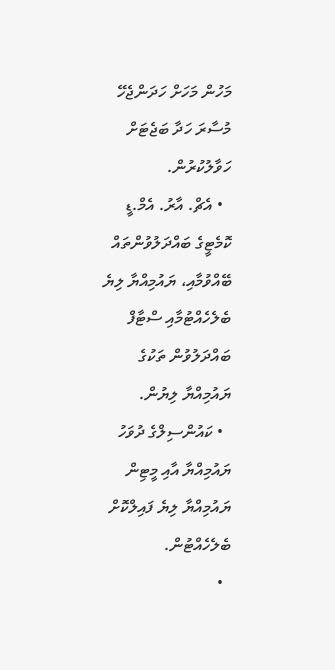މަހުން މަހަށް ހަދަންޖެހޭ މުސާރަ ހަދާ ބަޖެޓަށް ހަވާލުކުރުން.
  • އެޗް. އާރު. އެމް.ޑީ ކޮމެޓީގެ ބައްދަލުވުންތައް ބޭއްވުމާއި، ޔައުމިއްޔާ ލިޔެ ބެލެހެއްޓުމާއި ސްޓާފް ބައްދަލުވުން ތަކުގެ ޔައުމިއްޔާ ލިޔުން.
  • ކައުންސިލްގެ ދުވަހު ޔައުމިއްޔާ އާއި މީޓިން ޔައުމިއްޔާ ލިޔެ ފައިލްކޮށް ބެލެހެއްޓުން.
  •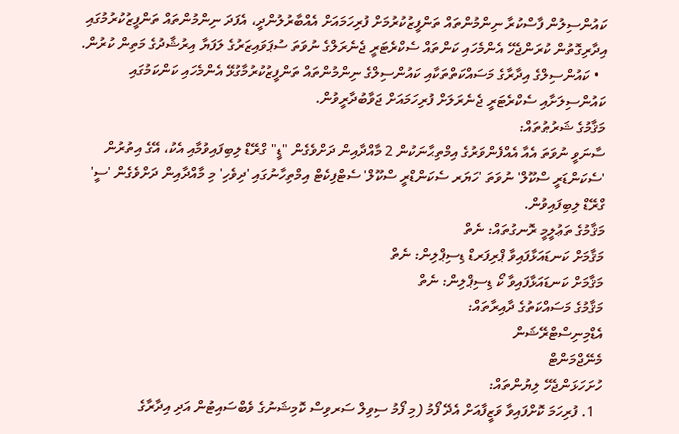ކައުންސިލުން ފާސްކުރާ ނިންމުންތައް ތަންފީޒުކުރުމަށް ފުރިހަމައަށް އެއްބާރުލުންދީ، އެފަދަ ނިންމުންތައް ތަންފީޒުކުރުމުގައި އިދާރިގޮތުން ކުރަންޖެހޭ އެންމެހައި ކަންތައް ސެކްރެޓަރީ ޖެނެރަލްގެ ނުވަތަ ސުޕަވައިޒަރުގެ ލަފަޔާ އިރުޝާދުގެ މަތިން ކުރުން.
  • ކައުންސިލްގެ އިދާރާގެ މަސައްކަތްތަކާއި ކައުންސިލްގެ ނިންމުންތައް ތަންފީޒުކުރުމާގުޅޭ އެންމެހައި ކަންކަމުގައި ކައުންސިލަށާއި ސެކްރެޓަރީ ޖެނެރަލަށް ފުރިހަމައަށް ޖަވާބުދާރީވުން.
މަޤާމުގެ ޝަރުޠުތައް:
ސާނަވީ ނުވަތަ އެއާ އެއްފެންވަރުގެ އިމްތިޙާނަކުން 2 މާއްދާއިން ދަށްވެގެން "ޑީ" ގްރޭޑް ލިބިފައިވުމާއި އެކު، އޭގެ އިތުރުން 'ސެކަންޑަރީ ސްކޫލް' ނުވަތަ 'ހަޔަރ ސެކަންޑްރީ ސްކޫލް' ސެޓްފިކެޓް އިމްތިހާނުގައި 'ދިވެހި' މި މާއްދާއިން ދަށްވެގެން 'ސީ' ގްރޭޑް ލިބިފައިވުން.
މަޤާމުގެ ތަޢުލީމީ ރޮނގުތައް: ނެތް
މަޤާމަށް ކަނޑައަޅާފައިވާ ޕްރިފަރޑް ޑިސިޕްލިން: ނެތް
މަޤާމަށް ކަނޑައަޅާފައިވާ ކޯ ޑިސިޕްލިން: ނެތް
މަޤާމުގެ މަސައްކަތުގެ ދާއިރާތައް:
އެޑްމިނިސްޓްރޭޝަން
މެނޭޖްމަންޓް
ހުށަހަޅަންޖެހޭ ލިޔުންތައް:
  1. ފުރިހަމަ ކޮށްފައިވާ ވަޒީފާއަށް އެދޭ ފޯމު (މި ފޯމު ސިވިލް ސަރވިސް ކޮމިޝަނުގެ ވެބްސައިޓުން އަދި އިދާރާގެ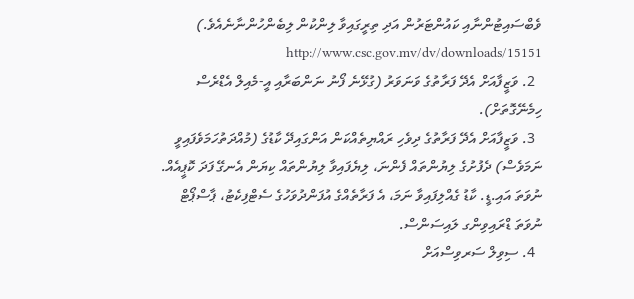ވެބްސައިޓުންނާއި ކައުންޓަރުން އަދި ތިރީގައިވާ ލިންކުން ލިބެންހުންނާނެއެވެ.) http://www.csc.gov.mv/dv/downloads/15151
  2. ވަޒީފާއަށް އެދޭ ފަރާތުގެ ވަނަވަރު (ގުޅޭނެ ފޯނު ނަންބަރާއި އީ-މެއިލް އެޑްރެސް ހިމެނޭގޮތަށް).
  3. ވަޒީފާއަށް އެދޭ ފަރާތުގެ ދިވެހި ރައްޔިތެއްކަން އަންގައިދޭ ކާޑުގެ (މުއްދަތުހަމަވެފައިވީ ނަމަވެސް) ދެފުށުގެ ލިޔުންތައް ފެންނަ، ލިޔެފައިވާ ލިޔުންތައް ކިޔަން އެނގޭ ފަދަ ކޮޕީއެއް. ނުވަތަ އައި.ޑީ. ކާޑު ގެއްލިފައިވާ ނަމަ، އެ ފަރާތެއްގެ އުފަންދުވަހުގެ ސެޓްފިކެޓު، ޕާސްޕޯޓް ނުވަތަ ޑްރައިވިންގ ލައިސަންސް.
  4. ސިވިލް ސަރވިސްއަށް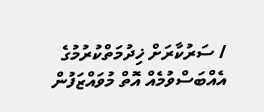/ ސަރުކާރަށް ޚިދުމަތްކުރުމުގެ އެއްބަސްވުމެއް އޮތް މުވައްޒަފުން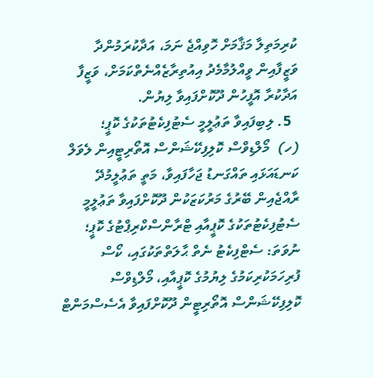ކުރިމަތިލާ މަޤާމަށް ހޮވިއްޖެ ނަމަ، އަދާކުރަމުންދާ ވަޒީފާއިން ވީއްލުމާމެދު އިއުތިރާޒެއްނެތްކަމަށް، ވަޒީފާ އަދާކުރާ އޮފީހުން ދޫކޮށްފައިވާ ލިޔުން.
  5. ލިބިފައިވާ ތަޢުލީމީ ސެޓުފިކެޓުތަކުގެ ކޮޕީ؛
(ހ)  މޯލްޑިވްސް ކޮލިފިކޭޝަންސް އޮތޯރިޓީއިން ލެވަލް ކަނޑައަޅައި ތައްގަނޑު ޖަހާފައިވާ، މަތީ ތަޢުލީމުދޭ ރާއްޖެއިން ބޭރުގެ މަރުކަޒަކުން ދޫކޮށްފައިވާ ތަޢުލީމީ ސެޓުފިކެޓުތަކުގެ ކޮޕީއާއި ޓްރާންސްކްރިޕްޓުގެ ކޮޕީ؛ ނުވަތަ: ސެޓްފިކެޓު ނެތް ޙާލަތްތަކުގައި، ކޯސް ފުރިހަމަކުރިކަމުގެ ލިޔުމުގެ ކޮޕީއާއި، މޯލްޑިވްސް ކޮލިފިކޭޝަންސް އޮތޯރިޓީން ދޫކޮށްފައިވާ އެސެސްމަންޓް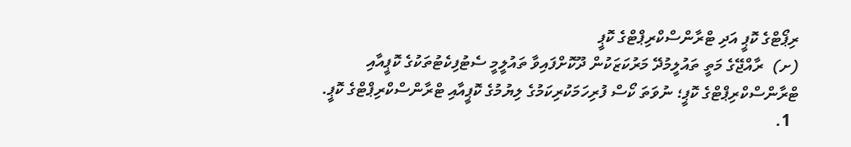ރިޕޯޓްގެ ކޮޕީ އަދި ޓްރާންސްކްރިޕްޓްގެ ކޮޕީ
(ށ)  ރާއްޖޭގެ މަތީ ތައުލީމުދޭ މަރުކަޒަކުން ދޫކޮށްފައިވާ ތައުލީމީ ސެޓުފިކެޓުތަކުގެ ކޮޕީއާއި ޓްރާންސްކްރިޕްޓްގެ ކޮޕީ؛ ނުވަތަ ކޯސް ފުރިހަމަކުރިކަމުގެ ލިޔުމުގެ ކޮޕީއާއި ޓްރާންސްކްރިޕްޓްގެ ކޮޕީ.
  1.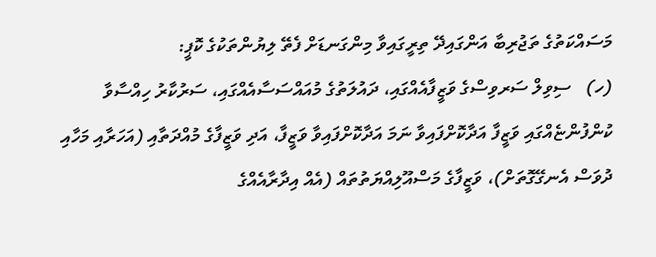މަސައްކަތުގެ ތަޖުރިބާ އަންގައިދޭ ތިރީގައިވާ މިންގަނޑަށް ފެތޭ ލިޔުންތަކުގެ ކޮޕީ:
(ހ)   ސިވިލް ސަރވިސްގެ ވަޒީފާއެއްގައި، ދައުލަތުގެ މުއައްސަސާއެއްގައި، ސަރުކާރު ހިއްސާވާ ކުންފުންޏެއްގައި ވަޒީފާ އަދާކޮށްފައިވާ ނަމަ އަދާކޮށްފައިވާ ވަޒީފާ، އަދި ވަޒީފާގެ މުއްދަތާއި (އަހަރާއި މަހާއި ދުވަސް އެނގޭގޮތަށް)، ވަޒީފާގެ މަސްއޫލިއްޔަތުތައް (އެއް އިދާރާއެއްގެ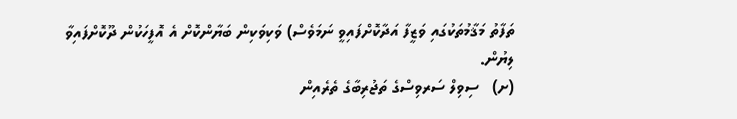ތަފާތު މަޤާމުތަކުގައި ވަޒީފާ އަދާކޮށްފައިވީ ނަމަވެސް) ވަކިވަކިން ބަޔާންކޮށް އެ އޮފީހަކުން ދޫކޮށްފައިވާ ލިޔުން.
(ށ)   ސިވިލް ސަރވިސްގެ ތަޖުރިބާގެ ތެރެއިން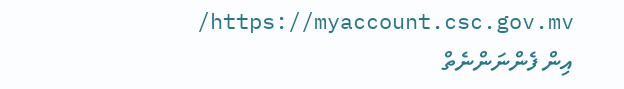https://myaccount.csc.gov.mv/ އިން ފެންނަންނެތް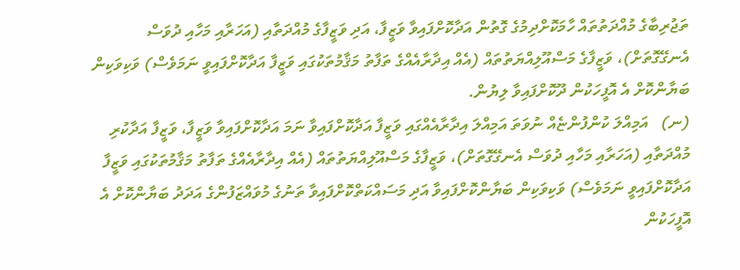ތަޖުރިބާގެ މުއްދަތުތައް ހާމަކޮށްދިމުގެ ގޮތުން އަދާކޮށްފައިވާ ވަޒީފާ، އަދި ވަޒީފާގެ މުއްދަތާއި (އަހަރާއި މަހާއި ދުވަސް އެނގޭގޮތަށް)، ވަޒީފާގެ މަސްއޫލިއްޔަތުތައް (އެއް އިދާރާއެއްގެ ތަފާތު މަޤާމުތަކުގައި ވަޒީފާ އަދާކޮށްފައިވީ ނަމަވެސް) ވަކިވަކިން ބަޔާންކޮށް އެ އޮފީހަކުން ދޫކޮށްފައިވާ ލިޔުން.
(ނ)   އަމިއްލަ ކުންފުންޏެއް ނުވަތަ އަމިއްލަ އިދާރާއެއްގައި ވަޒީފާ އަދާކޮށްފައިވާ ނަމަ އަދާކޮށްފައިވާ ވަޒީފާ، ވަޒީފާ އަދާކުރި މުއްދަތާއި (އަހަރާއި މަހާއި ދުވަސް އެނގޭގޮތަށް)، ވަޒީފާގެ މަސްއޫލިއްޔަތުތައް (އެއް އިދާރާއެއްގެ ތަފާތު މަޤާމުތަކުގައި ވަޒީފާ އަދާކޮށްފައިވީ ނަމަވެސް) ވަކިވަކިން ބަޔާންކޮށްފައިވާ އަދި މަސައްކަތްކޮށްފައިވާ ތަނުގެ މުވައްޒަފުންގެ އަދަދު ބަޔާންކޮށް އެ އޮފީހަކުން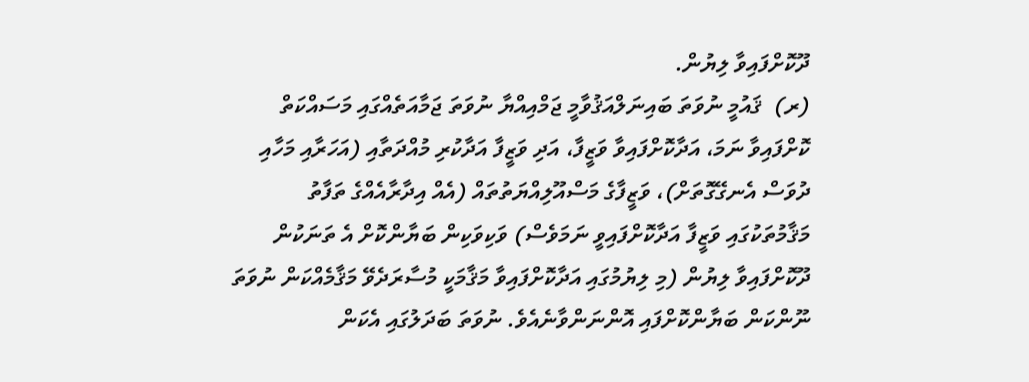ދޫކޮށްފައިވާ ލިޔުން.
(ރ)  ޤައުމީ ނުވަތަ ބައިނަލްއަޤުވާމީ ޖަމްއިއްޔާ ނުވަތަ ޖަމާއަތެއްގައި މަސައްކަތް ކޮށްފައިވާ ނަމަ، އަދާކޮށްފައިވާ ވަޒީފާ، އަދި ވަޒީފާ އަދާކުރި މުއްދަތާއި (އަހަރާއި މަހާއި ދުވަސް އެނގޭގޮތަށް)، ވަޒީފާގެ މަސްއޫލިއްޔަތުތައް (އެއް އިދާރާއެއްގެ ތަފާތު މަޤާމުތަކުގައި ވަޒީފާ އަދާކޮށްފައިވީ ނަމަވެސް) ވަކިވަކިން ބަޔާންކޮށް އެ ތަނަކުން ދޫކޮށްފައިވާ ލިޔުން (މި ލިޔުމުގައި އަދާކޮށްފައިވާ މަޤާމަކީ މުސާރަދެވޭ މަޤާމެއްކަން ނުވަތަ ނޫންކަން ބަޔާންކޮށްފައި އޮންނަންވާނެއެވެ. ނުވަތަ ބަދަލުގައި އެކަން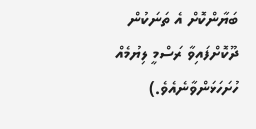ބަޔާންކޮށް އެ ތަނަކުން ދޫކޮށްފައިވާ ރަސްމީ ލިޔުމެއް ހުށަހަޅަންވާނެއެވެ.)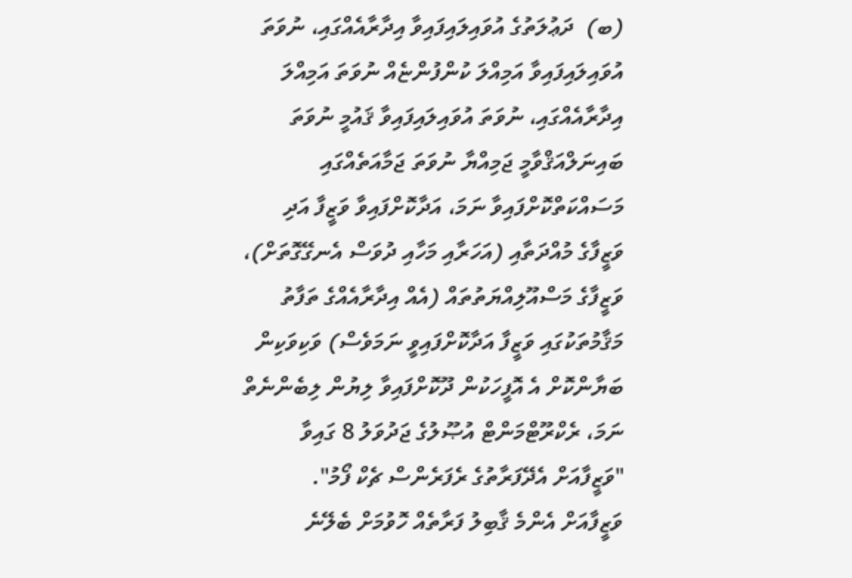(ބ)  ދަޢުލަތުގެ އުވައިލައިފައިވާ އިދާރާއެއްގައި، ނުވަތަ އުވައިލައިފައިވާ އަމިއްލަ ކުންފުންޏެއް ނުވަތަ އަމިއްލަ އިދާރާއެއްގައި، ނުވަތަ އުވައިލައިފައިވާ ޤައުމީ ނުވަތަ ބައިނަލްއަޤްވާމީ ޖަމިއްޔާ ނުވަތަ ޖަމާއަތެއްގައި މަސައްކަތްކޮށްފައިވާ ނަމަ، އަދާކޮށްފައިވާ ވަޒީފާ އަދި ވަޒީފާގެ މުއްދަތާއި (އަހަރާއި މަހާއި ދުވަސް އެނގޭގޮތަށް)، ވަޒީފާގެ މަސްއޫލިއްޔަތުތައް (އެއް އިދާރާއެއްގެ ތަފާތު މަޤާމުތަކުގައި ވަޒީފާ އަދާކޮށްފައިވީ ނަމަވެސް) ވަކިވަކިން ބަޔާންކޮށް އެ އޮފީހަކުން ދޫކޮށްފައިވާ ލިޔުން ލިބެންނެތް ނަމަ، ރެކްރޫޓްމަންޓް އުޞޫލުގެ ޖަދުވަލު 8 ގައިވާ "ވަޒީފާއަށް އެދޭފަރާތުގެ ރެފަރެންސް ޗެކް ފޯމު".
ވަޒީފާއަށް އެންމެ ޤާބިލު ފަރާތެއް ހޮވުމަށް ބެލޭނެ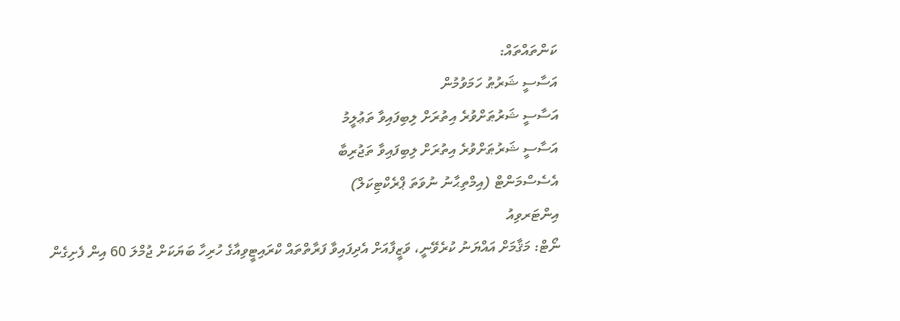ކަންތައްތައް:
އަސާސީ ޝަރުޠު ހަމަވުމުން
އަސާސީ ޝަރުޠަށްވުރެ އިތުރަށް ލިބިފައިވާ ތަޢުލީމު
އަސާސީ ޝަރުޠަށްވުރެ އިތުރަށް ލިބިފައިވާ ތަޖުރިބާ
އެސެސްމަންޓް (އިމްތިޙާނު ނުވަތަ ޕްރެކްޓިކަލް)
އިންޓަރވިއު
ނޯޓް: މަޤާމަށް އައްޔަނު ކުރެވޭނީ، ވަޒީފާއަށް އެދިފައިވާ ފަރާތްތައް ކްރައިޓީވިއާގެ ހުރިހާ ބަޔަކަށް ޖުމްލަ 60 އިން ފެށިގެން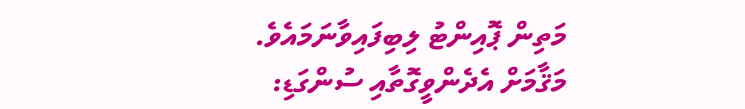މަތިން ޕޮއިންޓު ލިބިފައިވާނަމައެވެ.
މަޤާމަށް އެދެންވީގޮތާއި ސުންގަޑި: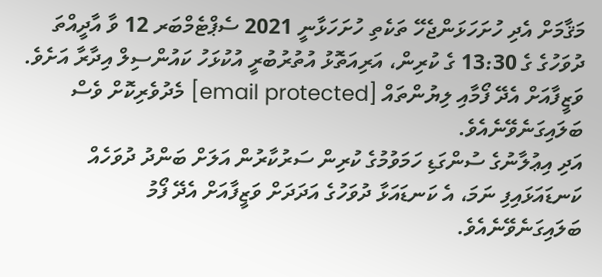މަޤާމަށް އެދި ހުށަހަޅަންޖެހޭ ތަކެތި ހުށަހަޅާނީ 2021 ސެޕްޓެމްބަރ 12 ވާ އާދީއްތަ ދުވަހުގެ ގެ 13:30 ގެ ކުރިން، އަރިއަތޮޅު އުތުރުބުރީ އުކުޅަހު ކައުންސިލް އިދާރާ އަށެވެ. ވަޒީފާއަށް އެދޭ ފޯމާއި ލިޔުންތައް [email protected] މެދުވެރިކޮށް ވެސް ބަލައިގަނެވޭނެއެވެ.
އަދި އިޢުލާނުގެ ސުންގަޑި ހަމަވުމުގެ ކުރިން ސަރުކާރުން އަލަށް ބަންދު ދުވަހެއް ކަނޑައަޅައިފި ނަމަ، އެ ކަނޑައަޅާ ދުވަހުގެ އަދަދަށް ވަޒީފާއަށް އެދޭ ފޯމު ބަލައިގަނެވޭނެއެވެ.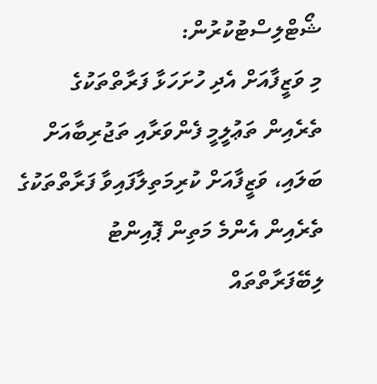ޝޯޓްލިސްޓުކުރުން:
މި ވަޒީފާއަށް އެދި ހުށަހަޅާ ފަރާތްތަކުގެ ތެރެއިން ތަޢުލީމީ ފެންވަރާއި ތަޖުރިބާއަށް ބަލައި، ވަޒީފާއަށް ކުރިމަތިލާފައިވާ ފަރާތްތަކުގެ ތެރެއިން އެންމެ މަތިން ޕޮއިންޓު ލިބޭފަރާތްތައް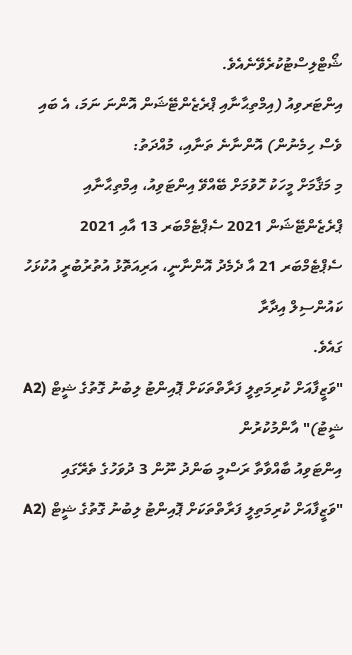ޝޯޓްލިސްޓުކުރެވޭނެއެވެ.
އިންޓަރވިއު (އިމްތިޙާނާއި ޕްރެޒެންޓޭޝަން އޮންނަ ނަމަ، އެ ބައި ވެސް ހިމެނުން) އޮންނާނެ ތަނާއި، މުއްދަތު:
މި މަޤާމަށް މީހަކު ހޮވުމަށް ބޭއްވޭ އިންޓަވިއު، އިމްތިޙާނާއި ޕްރެޒެންޓޭޝަން 2021 ސެޕްޓެމްބަރ 13 އާއި 2021 ސެޕްޓެމްބަރ 21 އާ ދެމެދު އޮންނާނީ، އަރިއަތޮޅު އުތުރުބުރީ އުކުޅަހު ކައުންސިލް އިދާރާ
ގައެވެ.
"ވަޒީފާއަށް ކުރިމަތިލީ ފަރާތްތަކަށް ޕޮއިންޓު ލިބުނު ގޮތުގެ ޝީޓް (A2 ޝީޓު)" އާންމުކުރުން
އިންޓަވިއު ބާއްވާތާ ރަސްމީ ބަންދު ނޫން 3 ދުވަހުގެ ތެރޭގައި "ވަޒީފާއަށް ކުރިމަތިލީ ފަރާތްތަކަށް ޕޮއިންޓު ލިބުނު ގޮތުގެ ޝީޓް (A2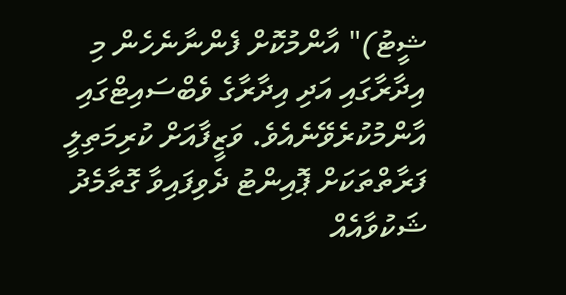ޝީޓު)" އާންމުކޮށް ފެންނާނެހެން މި އިދާރާގައި އަދި އިދާރާގެ ވެބްސައިޓްގައި އާންމުކުރެވޭނެއެވެ. ވަޒީފާއަށް ކުރިމަތިލީ ފަރާތްތަކަށް ޕޮއިންޓު ދެވިފައިވާ ގޮތާމެދު ޝަކުވާއެއް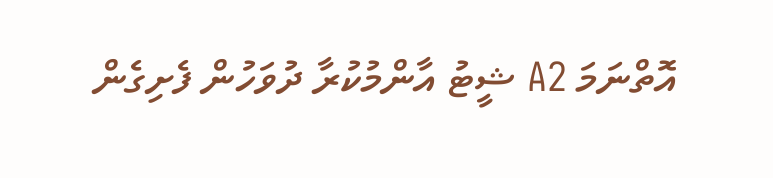އޮތްނަމަ A2 ޝީޓު އާންމުކުރާ ދުވަހުން ފެށިގެން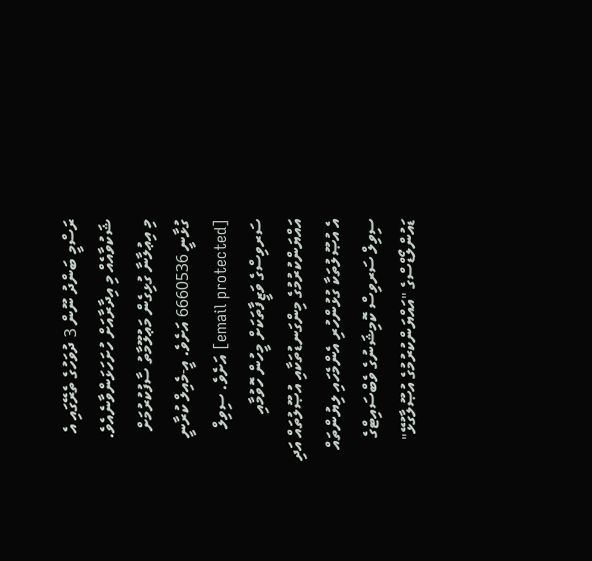ރަސްމީ ބަންދު ނޫން 3 ދުވަހުގެ ތެރޭގައި އެ ޝަކުވާއެއް މި އިދާރާއަށް ހުށަހަޅަންވާނެއެވެ.
މި އިޢުލާނާ ގުޅިގެން މަޢުލޫމާތު ސާފުކުރުމަށް ގުޅާނީ 6660536 އަށެވެ. އީ-މެއިލް ކުރާނީ [email protected] އަށެވެ. ސިވިލް ސަރވިސްގެ ވަޒީފާތަކަށް މީހުން ހޮވުމާއި އައްޔަންކުރުމުގެ މިންގަނޑުތަކާއި އުޞޫލުތައް އަދި އެ އުޞޫލުތަކާ ގުޅުންހުރި އެންމެހައި ލިޔުންތައް ސިވިލް ސަރވިސް ކޮމިޝަނުގެ ވެބްސައިޓްގެ ޑައުންލޯޑްސްގެ "އައްޔަންކުރުމުގެ އުޞޫލާގުޅޭ"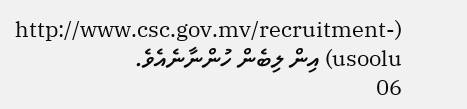(http://www.csc.gov.mv/recruitment-usoolu) އިން ލިބެން ހުންނާނެއެވެ.
06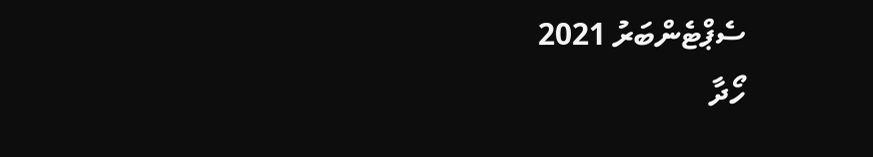ސެޕްޓެންބަރު 2021
ހޯދާ